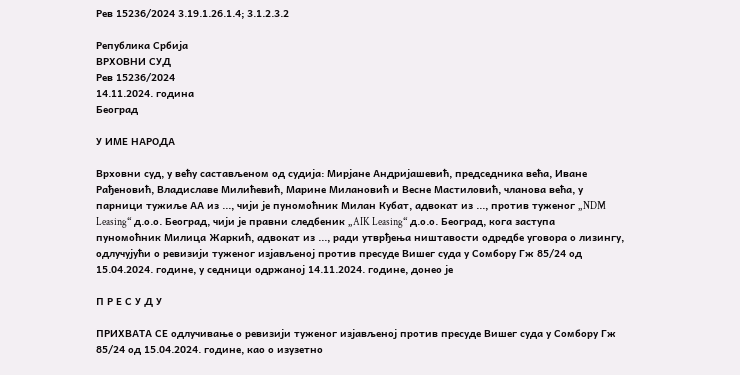Рев 15236/2024 3.19.1.26.1.4; 3.1.2.3.2

Република Србија
ВРХОВНИ СУД
Рев 15236/2024
14.11.2024. година
Београд

У ИМЕ НАРОДА

Врховни суд, у већу састављеном од судија: Мирјане Андријашевић, председника већа, Иване Рађеновић, Владиславе Милићевић, Марине Милановић и Весне Мастиловић, чланова већа, у парници тужиље АА из ..., чији је пуномоћник Милан Кубат, адвокат из ..., против туженог „NDM Leasing“ д.о.о. Београд, чији је правни следбеник „AIK Leasing“ д.о.о. Београд, кога заступа пуномоћник Милица Жаркић, адвокат из ..., ради утврђења ништавости одредбе уговора о лизингу, одлучујући о ревизији туженог изјављеној против пресуде Вишег суда у Сомбору Гж 85/24 од 15.04.2024. године, у седници одржаној 14.11.2024. године, донео је

П Р Е С У Д У

ПРИХВАТА СЕ одлучивање о ревизији туженог изјављеној против пресуде Вишег суда у Сомбору Гж 85/24 од 15.04.2024. године, као о изузетно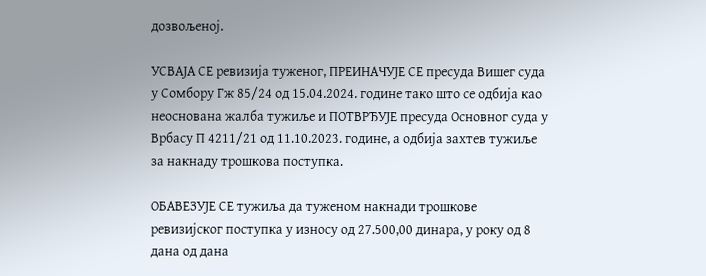дозвољеној.

УСВАЈА СЕ ревизија туженог, ПРЕИНАЧУЈЕ СЕ пресуда Вишег суда у Сомбору Гж 85/24 од 15.04.2024. године тако што се одбија као неоснована жалба тужиље и ПОТВРЂУЈЕ пресуда Основног суда у Врбасу П 4211/21 од 11.10.2023. године, а одбија захтев тужиље за накнаду трошкова поступка.

ОБАВЕЗУЈЕ СЕ тужиља да туженом накнади трошкове ревизијског поступка у износу од 27.500,00 динара, у року од 8 дана од дана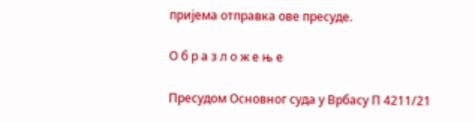пријема отправка ове пресуде.

О б р а з л о ж е њ е

Пресудом Основног суда у Врбасу П 4211/21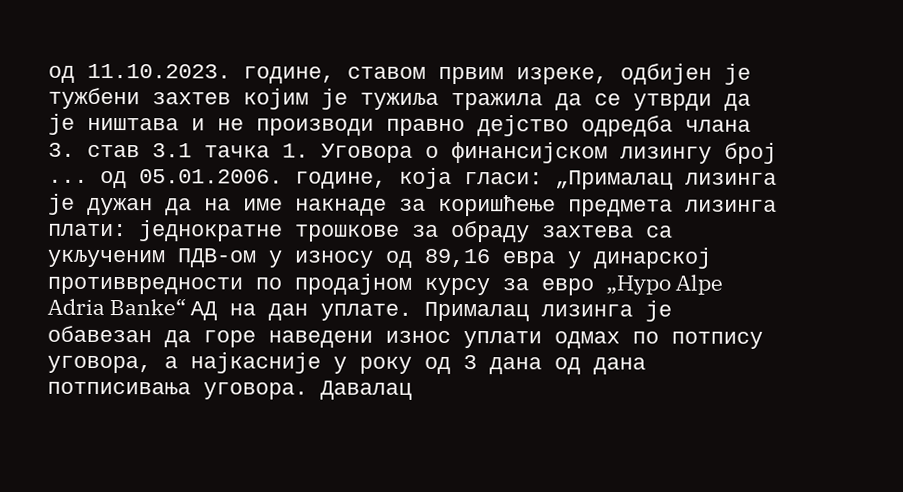од 11.10.2023. године, ставом првим изреке, одбијен је тужбени захтев којим је тужиља тражила да се утврди да је ништава и не производи правно дејство одредба члана 3. став 3.1 тачка 1. Уговора о финансијском лизингу број ... од 05.01.2006. године, која гласи: „Прималац лизинга је дужан да на име накнаде за коришћење предмета лизинга плати: једнократне трошкове за обраду захтева са укљученим ПДВ-ом у износу од 89,16 евра у динарској противвредности по продајном курсу за евро „Hypo Alpe Adria Banke“ AД на дан уплате. Прималац лизинга је обавезан да горе наведени износ уплати одмах по потпису уговора, а најкасније у року од 3 дана од дана потписивања уговора. Давалац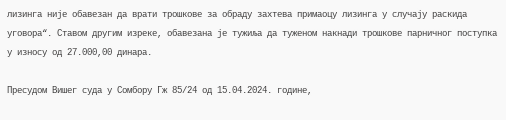лизинга није обавезан да врати трошкове за обраду захтева примаоцу лизинга у случају раскида уговора“. Ставом другим изреке, обавезана је тужиља да туженом накнади трошкове парничног поступка у износу од 27.000,00 динара.

Пресудом Вишег суда у Сомбору Гж 85/24 од 15.04.2024. године,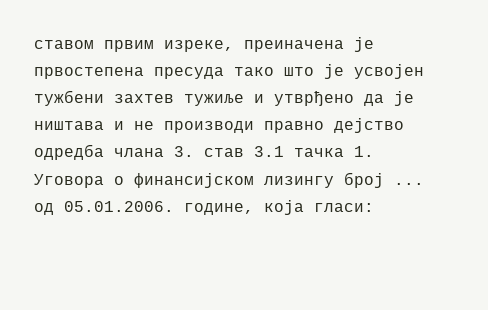ставом првим изреке, преиначена је првостепена пресуда тако што је усвојен тужбени захтев тужиље и утврђено да је ништава и не производи правно дејство одредба члана 3. став 3.1 тачка 1. Уговора о финансијском лизингу број ... од 05.01.2006. године, која гласи: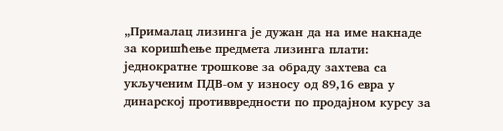„Прималац лизинга је дужан да на име накнаде за коришћење предмета лизинга плати: једнократне трошкове за обраду захтева са укљученим ПДВ-ом у износу од 89,16 евра у динарској противвредности по продајном курсу за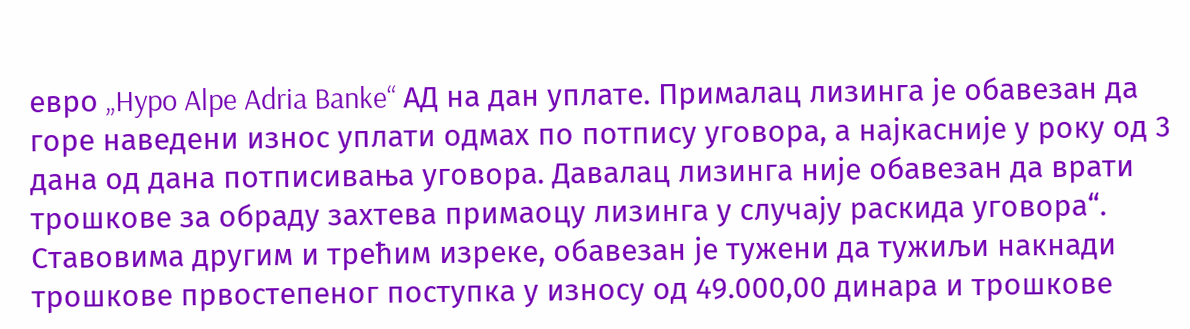евро „Hypo Alpe Adria Banke“ АД на дан уплате. Прималац лизинга је обавезан да горе наведени износ уплати одмах по потпису уговора, а најкасније у року од 3 дана од дана потписивања уговора. Давалац лизинга није обавезан да врати трошкове за обраду захтева примаоцу лизинга у случају раскида уговора“. Ставовима другим и трећим изреке, обавезан је тужени да тужиљи накнади трошкове првостепеног поступка у износу од 49.000,00 динара и трошкове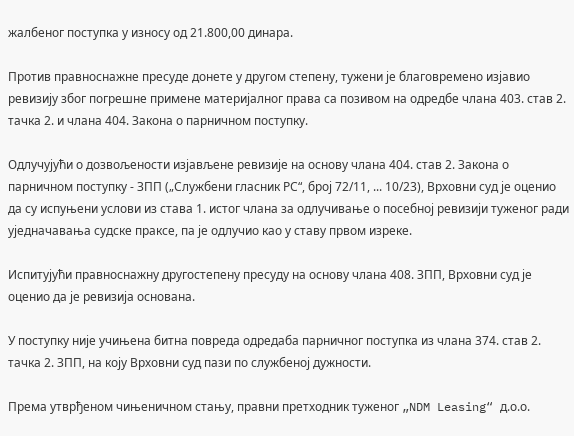жалбеног поступка у износу од 21.800,00 динара.

Против правноснажне пресуде донете у другом степену, тужени је благовремено изјавио ревизију због погрешне примене материјалног права са позивом на одредбе члана 403. став 2. тачка 2. и члана 404. Закона о парничном поступку.

Одлучујући о дозвољености изјављене ревизије на основу члана 404. став 2. Закона о парничном поступку - ЗПП („Службени гласник РС“, број 72/11, ... 10/23), Врховни суд је оценио да су испуњени услови из става 1. истог члана за одлучивање о посебној ревизији туженог ради уједначавања судске праксе, па је одлучио као у ставу првом изреке.

Испитујући правноснажну другостепену пресуду на основу члана 408. ЗПП, Врховни суд је оценио да је ревизија основана.

У поступку није учињена битна повреда одредаба парничног поступка из члана 374. став 2. тачка 2. ЗПП, на коју Врховни суд пази по службеној дужности.

Према утврђеном чињеничном стању, правни претходник туженог „NDM Leasing“ д.о.о.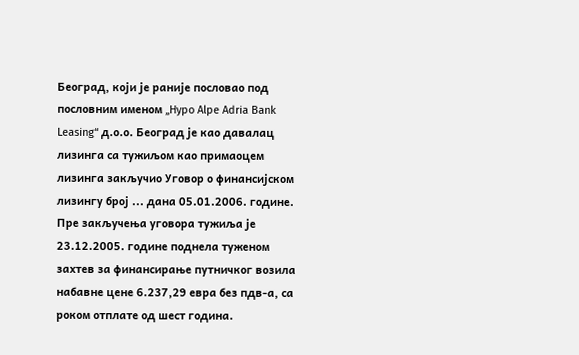Београд, који је раније пословао под пословним именом „Hypo Alpe Adria Bank Leasing“ д.о.о. Београд је као давалац лизинга са тужиљом као примаоцем лизинга закључио Уговор о финансијском лизингу број ... дана 05.01.2006. године. Пре закључења уговора тужиља је 23.12.2005. године поднела туженом захтев за финансирање путничког возила набавне цене 6.237,29 евра без пдв-а, са роком отплате од шест година.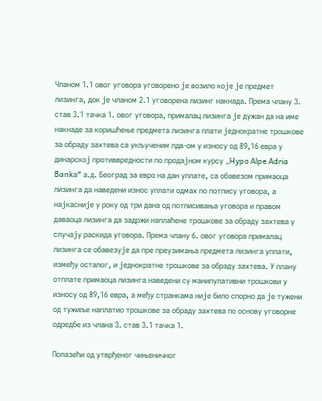Чланом 1.1 овог уговора уговорено је возило које је предмет лизинга, док је чланом 2.1 уговорена лизинг накнада. Према члану 3. став 3.1 тачка 1. овог уговора, прималац лизинга је дужан да на име накнаде за коришћење предмета лизинга плати једнократне трошкове за обраду захтева са укљученим пдв-ом у износу од 89,16 евра у динарској противвредности по продајном курсу „Hypo Alpe Adria Bankа“ а.д. Београд за евро на дан уплате, са обавезом примаоца лизинга да наведени износ уплати одмах по потпису уговора, а најкасније у року од три дана од потписивања уговора и правом даваоца лизинга да задржи наплаћене трошкове за обраду захтева у случају раскида уговора. Према члану 6. овог уговора прималац лизинга се обавезује да пре преузимања предмета лизинга уплати, између осталог, и једнократне трошкове за обраду захтева. У плану отплате примаоца лизинга наведени су манипулативни трошкови у износу од 89,16 евра, а међу странкама није било спорно да је тужени од тужиље наплатио трошкове за обраду захтева по основу уговорне одредбе из члана 3. став 3.1 тачка 1.

Полазећи од утврђеног чињеничног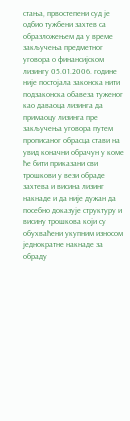стања, првостепени суд је одбио тужбени захтев са образложењем да у време закључења предметног уговора о финансијском лизингу 05.01.2006. године није постојала законска нити подзаконска обавеза туженог као даваоца лизинга да примаоцу лизинга пре закључења уговора путем прописаног обрасца стави на увид коначни обрачун у коме ће бити приказани сви трошкови у вези обраде захтева и висина лизинг накнаде и да није дужан да посебно доказује структуру и висину трошкова који су обухваћени укупним износом једнократне накнаде за обраду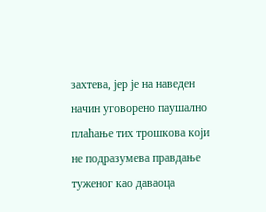захтева, јер је на наведен начин уговорено паушално плаћање тих трошкова који не подразумева правдање туженог као даваоца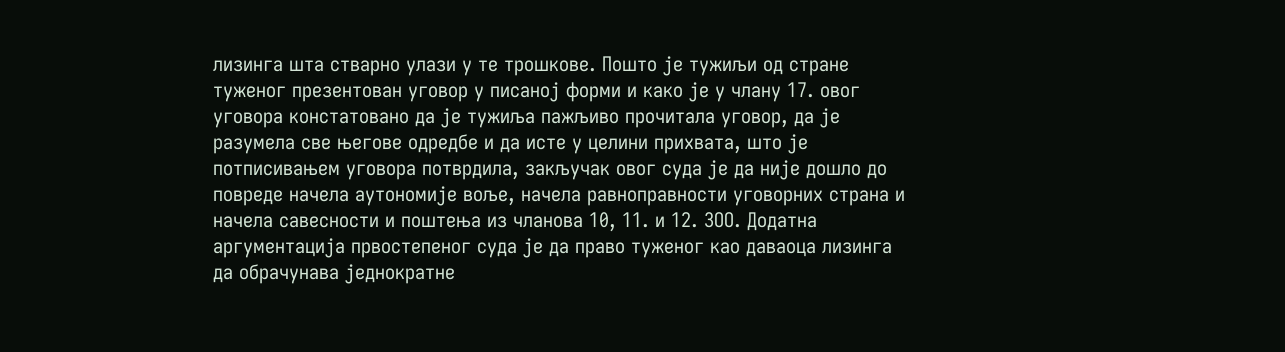лизинга шта стварно улази у те трошкове. Пошто је тужиљи од стране туженог презентован уговор у писаној форми и како је у члану 17. овог уговора констатовано да је тужиља пажљиво прочитала уговор, да је разумела све његове одредбе и да исте у целини прихвата, што је потписивањем уговора потврдила, закључак овог суда је да није дошло до повреде начела аутономије воље, начела равноправности уговорних страна и начела савесности и поштења из чланова 10, 11. и 12. ЗОО. Додатна аргументација првостепеног суда је да право туженог као даваоца лизинга да обрачунава једнократне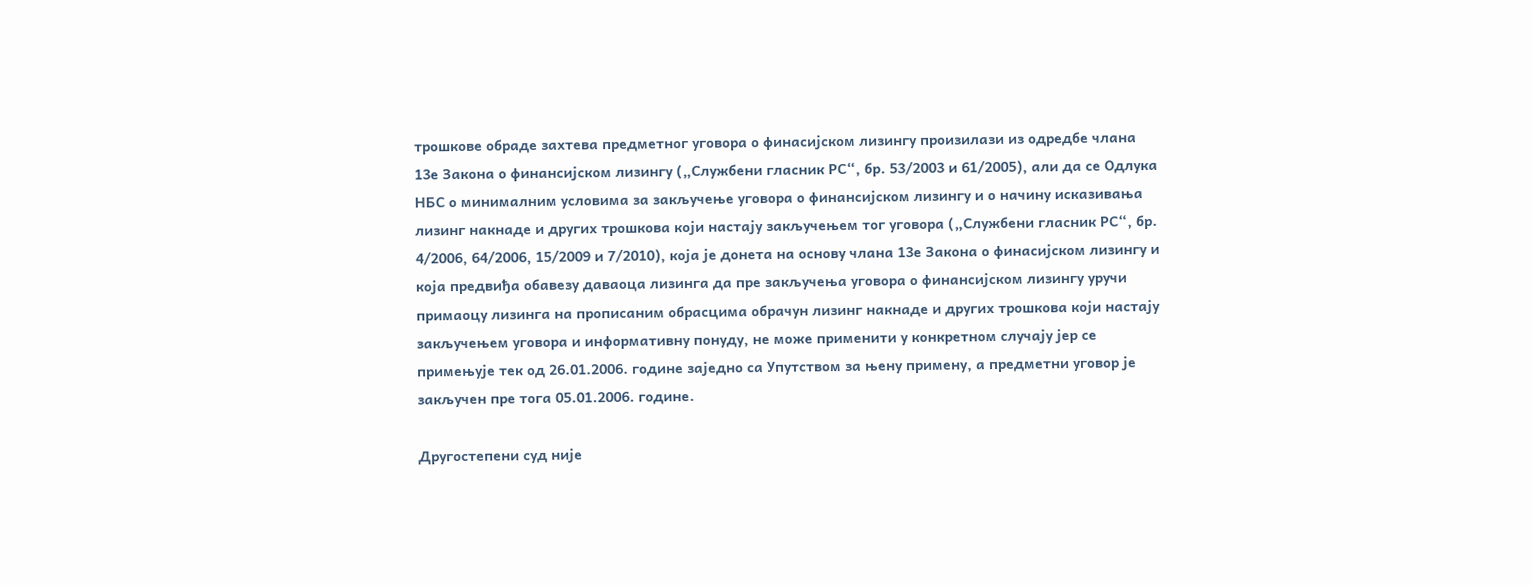трошкове обраде захтева предметног уговора о финасијском лизингу произилази из одредбе члана 13е Закона о финансијском лизингу („Службени гласник РС“, бр. 53/2003 и 61/2005), али да се Одлука НБС о минималним условима за закључење уговора о финансијском лизингу и о начину исказивања лизинг накнаде и других трошкова који настају закључењем тог уговора („Службени гласник РС“, бр. 4/2006, 64/2006, 15/2009 и 7/2010), која је донета на основу члана 13е Закона о финасијском лизингу и која предвиђа обавезу даваоца лизинга да пре закључења уговора о финансијском лизингу уручи примаоцу лизинга на прописаним обрасцима обрачун лизинг накнаде и других трошкова који настају закључењем уговора и информативну понуду, не може применити у конкретном случају јер се примењује тек од 26.01.2006. године заједно са Упутством за њену примену, а предметни уговор је закључен пре тога 05.01.2006. године.

Другостепени суд није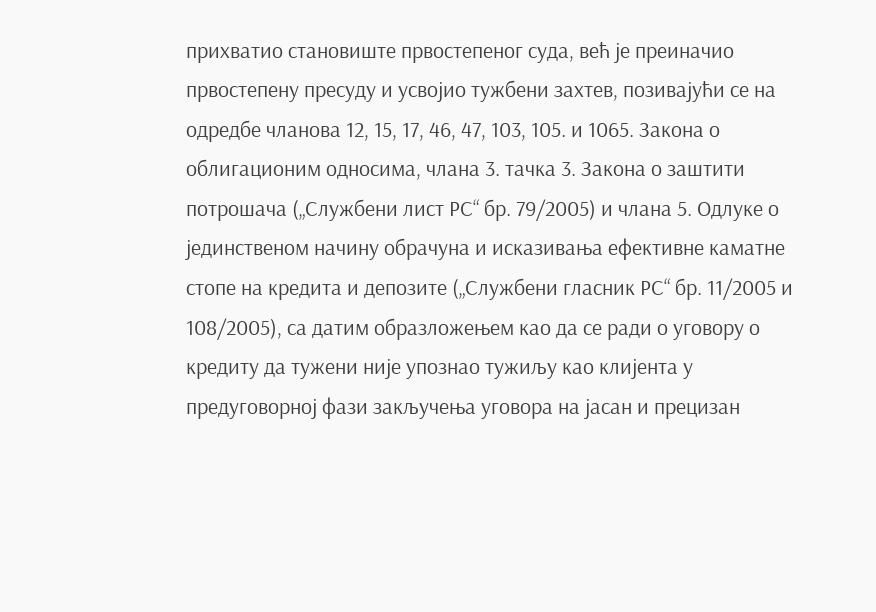прихватио становиште првостепеног суда, већ је преиначио првостепену пресуду и усвојио тужбени захтев, позивајући се на одредбе чланова 12, 15, 17, 46, 47, 103, 105. и 1065. Закона о облигационим односима, члана 3. тачка 3. Закона о заштити потрошача („Службени лист РС“ бр. 79/2005) и члана 5. Одлуке о јединственом начину обрачуна и исказивања ефективне каматне стопе на кредита и депозите („Службени гласник РС“ бр. 11/2005 и 108/2005), са датим образложењем као да се ради о уговору о кредиту да тужени није упознао тужиљу као клијента у предуговорној фази закључења уговора на јасан и прецизан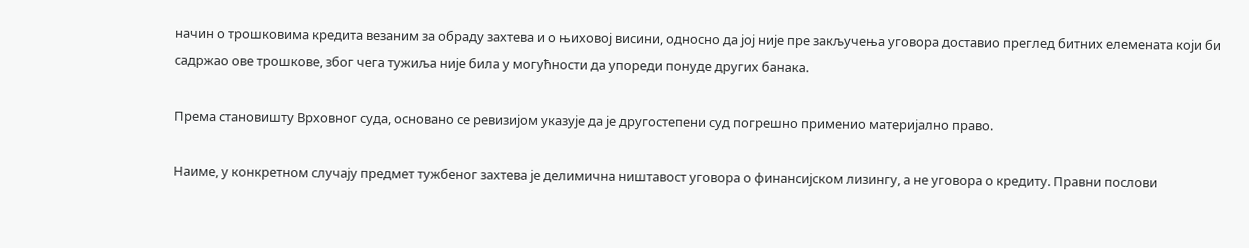начин о трошковима кредита везаним за обраду захтева и о њиховој висини, односно да јој није пре закључења уговора доставио преглед битних елемената који би садржао ове трошкове, због чега тужиља није била у могућности да упореди понуде других банака.

Према становишту Врховног суда, основано се ревизијом указује да је другостепени суд погрешно применио материјално право.

Наиме, у конкретном случају предмет тужбеног захтева је делимична ништавост уговора о финансијском лизингу, а не уговора о кредиту. Правни послови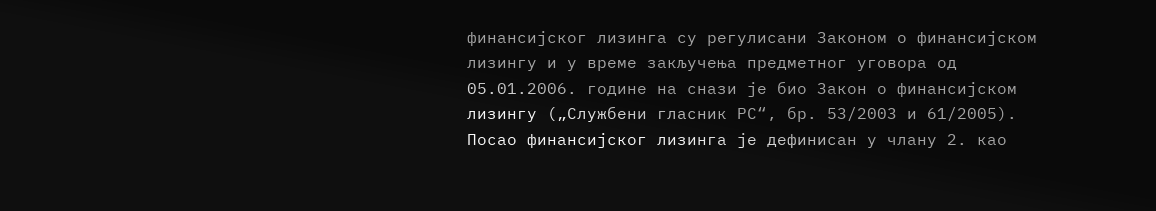финансијског лизинга су регулисани Законом о финансијском лизингу и у време закључења предметног уговора од 05.01.2006. године на снази је био Закон о финансијском лизингу („Службени гласник РС“, бр. 53/2003 и 61/2005). Посао финансијског лизинга је дефинисан у члану 2. као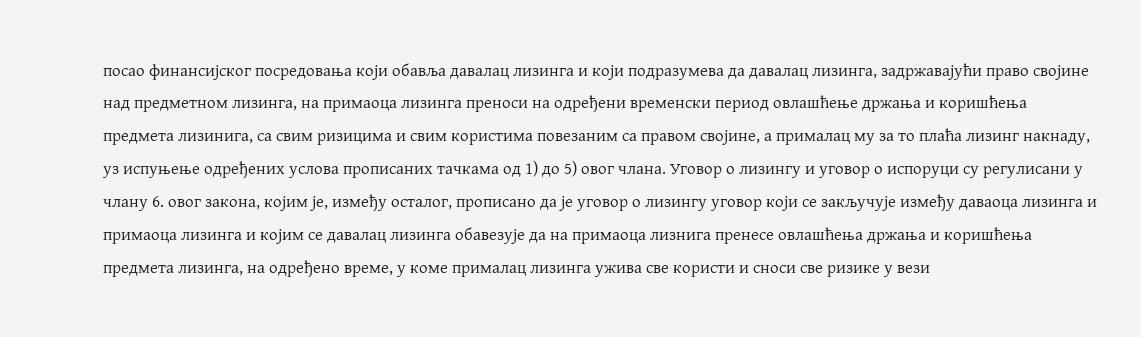посао финансијског посредовања који обавља давалац лизинга и који подразумева да давалац лизинга, задржавајући право својине над предметном лизинга, на примаоца лизинга преноси на одређени временски период овлашћење држања и коришћења предмета лизинига, са свим ризицима и свим користима повезаним са правом својине, а прималац му за то плаћа лизинг накнаду, уз испуњење одређених услова прописаних тачкама од 1) до 5) овог члана. Уговор о лизингу и уговор о испоруци су регулисани у члану 6. овог закона, којим је, између осталог, прописано да је уговор о лизингу уговор који се закључује између даваоца лизинга и примаоца лизинга и којим се давалац лизинга обавезује да на примаоца лизнига пренесе овлашћења држања и коришћења предмета лизинга, на одређено време, у коме прималац лизинга ужива све користи и сноси све ризике у вези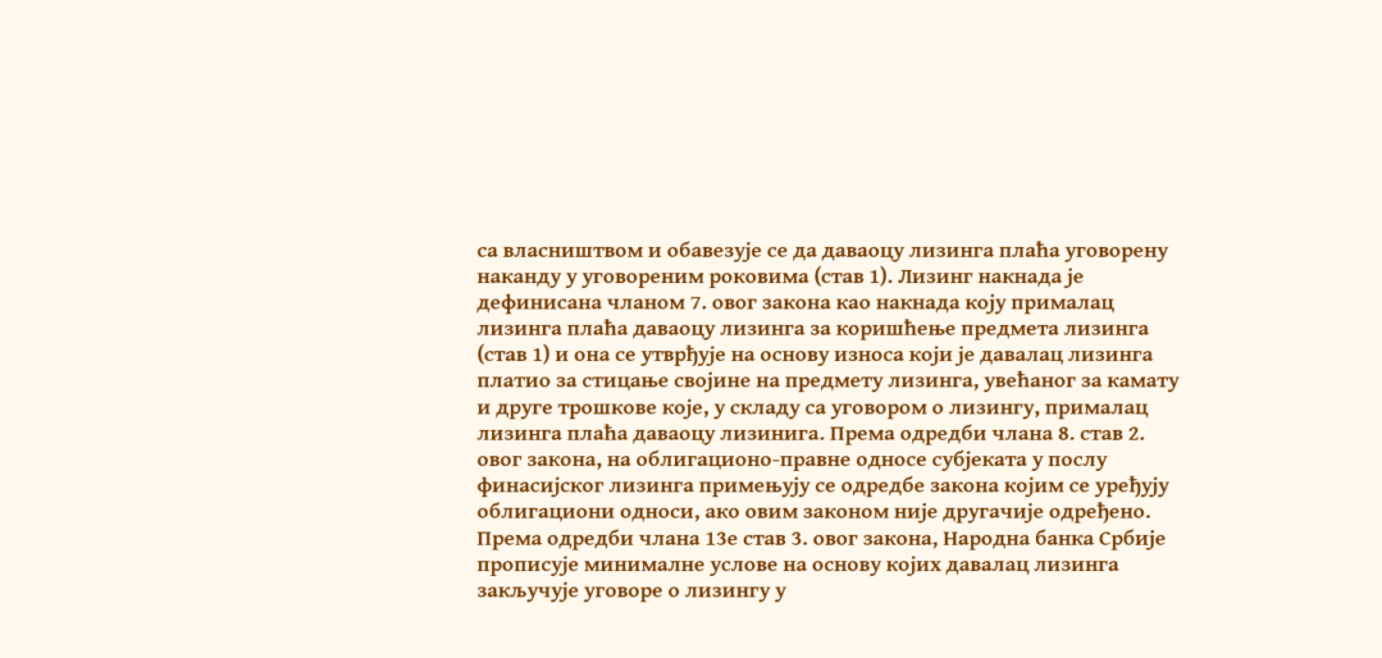са власништвом и обавезује се да даваоцу лизинга плаћа уговорену наканду у уговореним роковима (став 1). Лизинг накнада је дефинисана чланом 7. овог закона као накнада коју прималац лизинга плаћа даваоцу лизинга за коришћење предмета лизинга (став 1) и она се утврђује на основу износа који је давалац лизинга платио за стицање својине на предмету лизинга, увећаног за камату и друге трошкове које, у складу са уговором о лизингу, прималац лизинга плаћа даваоцу лизинига. Према одредби члана 8. став 2. овог закона, на облигационо-правне односе субјеката у послу финасијског лизинга примењују се одредбе закона којим се уређују облигациони односи, ако овим законом није другачије одређено. Према одредби члана 13е став 3. овог закона, Народна банка Србије прописује минималне услове на основу којих давалац лизинга закључује уговоре о лизингу у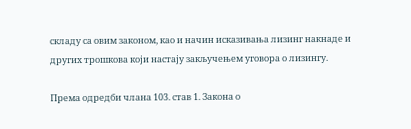складу са овим законом, као и начин исказивања лизинг накнаде и других трошкова који настају закључењем уговора о лизингу.

Према одредби члана 103. став 1. Закона о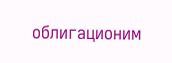облигационим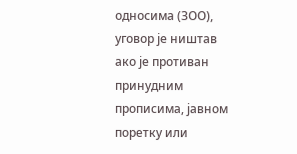односима (ЗОО), уговор је ништав ако је противан принудним прописима, јавном поретку или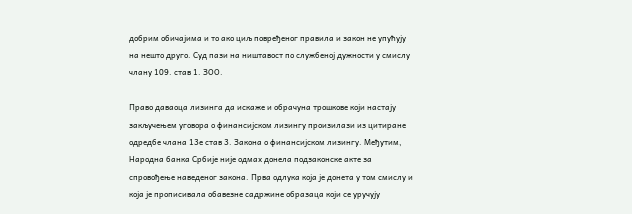добрим обичајима и то ако циљ повређеног правила и закон не упућују на нешто друго. Суд пази на ништавост по службеној дужности у смислу члану 109. став 1. ЗОО.

Право даваоца лизинга да искаже и обрачуна трошкове који настају закључењем уговора о финансијском лизингу произилази из цитиране одредбе члана 13е став 3. Закона о финансијском лизингу. Међутим, Народна банка Србије није одмах донела подзаконске акте за спровођење наведеног закона. Прва одлука која је донета у том смислу и која је прописивала обавезне садржине образаца који се уручују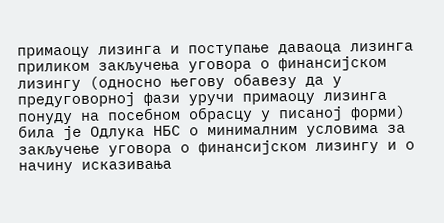примаоцу лизинга и поступање даваоца лизинга приликом закључења уговора о финансијском лизингу (односно његову обавезу да у предуговорној фази уручи примаоцу лизинга понуду на посебном обрасцу у писаној форми) била је Одлука НБС о минималним условима за закључење уговора о финансијском лизингу и о начину исказивања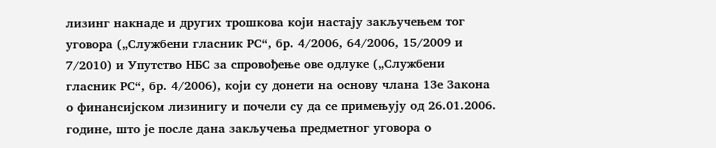лизинг накнаде и других трошкова који настају закључењем тог уговора („Службени гласник РС“, бр. 4/2006, 64/2006, 15/2009 и 7/2010) и Упутство НБС за спровођење ове одлуке („Службени гласник РС“, бр. 4/2006), који су донети на основу члана 13е Закона о финансијском лизинигу и почели су да се примењују од 26.01.2006. године, што је после дана закључења предметног уговора о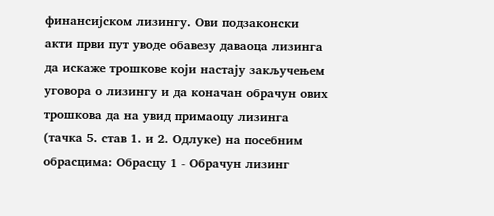финансијском лизингу. Ови подзаконски акти први пут уводе обавезу даваоца лизинга да искаже трошкове који настају закључењем уговора о лизингу и да коначан обрачун ових трошкова да на увид примаоцу лизинга (тачка 5. став 1. и 2. Одлуке) на посебним обрасцима: Обрасцу 1 - Обрачун лизинг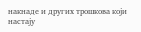накнаде и других трошкова који настају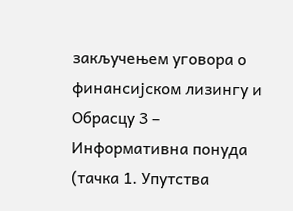закључењем уговора о финансијском лизингу и Обрасцу 3 – Информативна понуда (тачка 1. Упутства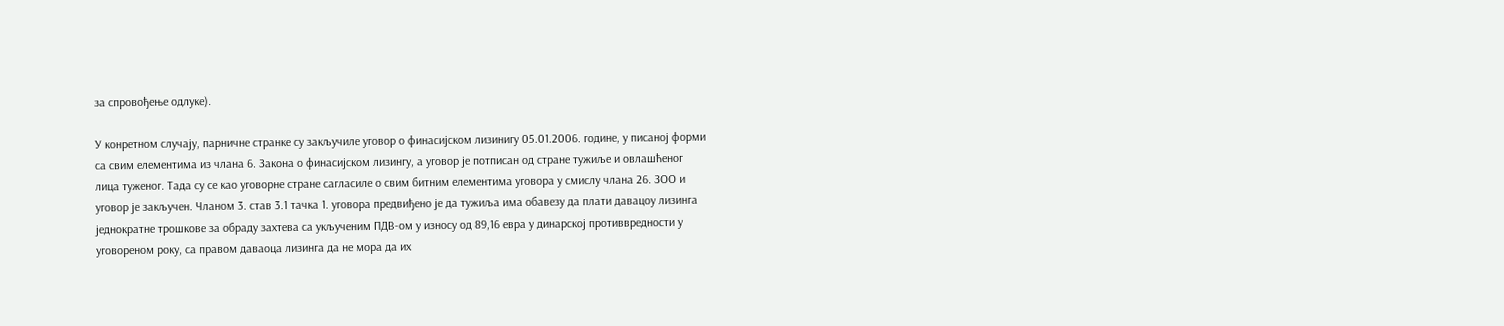за спровођење одлуке).

У конретном случају, парничне странке су закључиле уговор о финасијском лизинигу 05.01.2006. године, у писаној форми са свим елементима из члана 6. Закона о финасијском лизингу, а уговор је потписан од стране тужиље и овлашћеног лица туженог. Тада су се као уговорне стране сагласиле о свим битним елементима уговора у смислу члана 26. ЗОО и уговор је закључен. Чланом 3. став 3.1 тачка 1. уговора предвиђено је да тужиља има обавезу да плати давацоу лизинга једнократне трошкове за обраду захтева са укљученим ПДВ-ом у износу од 89,16 евра у динарској противвредности у уговореном року, са правом даваоца лизинга да не мора да их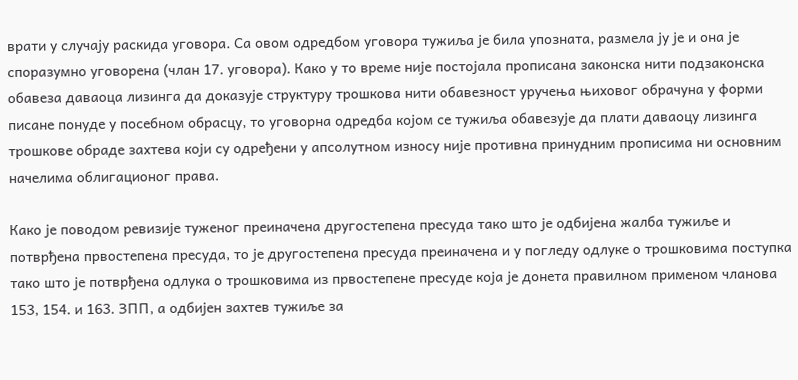врати у случају раскида уговора. Са овом одредбом уговора тужиља је била упозната, размела ју је и она је споразумно уговорена (члан 17. уговора). Како у то време није постојала прописана законска нити подзаконска обавеза даваоца лизинга да доказује структуру трошкова нити обавезност уручења њиховог обрачуна у форми писане понуде у посебном обрасцу, то уговорна одредба којом се тужиља обавезује да плати даваоцу лизинга трошкове обраде захтева који су одређени у апсолутном износу није противна принудним прописима ни основним начелима облигационог права.

Како је поводом ревизије туженог преиначена другостепена пресуда тако што је одбијена жалба тужиље и потврђена првостепена пресуда, то је другостепена пресуда преиначена и у погледу одлуке о трошковима поступка тако што је потврђена одлука о трошковима из првостепене пресуде која је донета правилном применом чланова 153, 154. и 163. ЗПП, а одбијен захтев тужиље за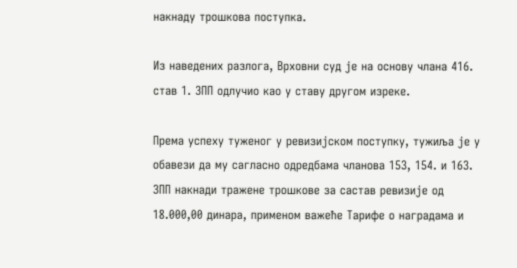накнаду трошкова поступка.

Из наведених разлога, Врховни суд је на основу члана 416. став 1. ЗПП одлучио као у ставу другом изреке.

Према успеху туженог у ревизијском поступку, тужиља је у обавези да му сагласно одредбама чланова 153, 154. и 163. ЗПП накнади тражене трошкове за састав ревизије од 18.000,00 динара, применом важеће Тарифе о наградама и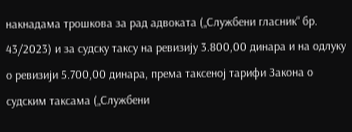накнадама трошкова за рад адвоката („Службени гласник“ бр. 43/2023) и за судску таксу на ревизију 3.800,00 динара и на одлуку о ревизији 5.700,00 динара, према таксеној тарифи Закона о судским таксама („Службени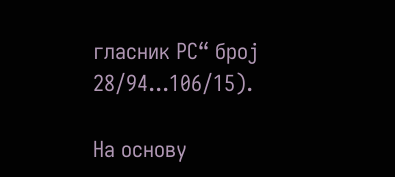гласник РС“ број 28/94...106/15).

На основу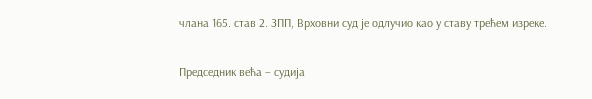члана 165. став 2. ЗПП, Врховни суд је одлучио као у ставу трећем изреке.

Председник већа – судија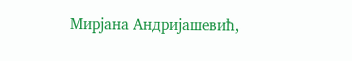Мирјана Андријашевић,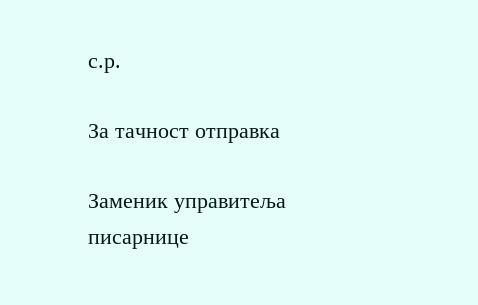с.р.

За тачност отправка

Заменик управитеља писарнице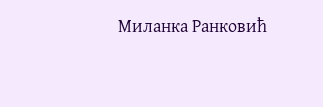Миланка Ранковић